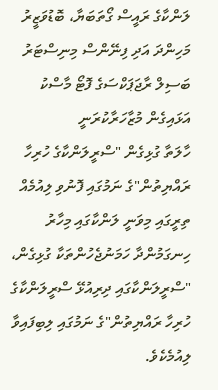ލަންކާގެ ރައީސް ގޯތަބަޔާ، ބޮޑުވަޒީރު މަހިންދަ އަދި ފިނޭންސް މިނިސްޓަރު ބަސިލް ރާޖަޕަކްސަގެ ފޮޓޯ މާސްކު އަޅައިގެން މުޒާހަރާކުރަނީ
ހާލަތާ ގުޅިގެން "ސްރީލަންކާގެ ހުރިހާ ރައްޔިތުން"ގެ ނަމުގައި ފޮނުވި ލިއުމެއް
ތިރީގައި މިވަނީ ލަންކާގައި މިހާރު ހިނގަމުންދާ ހަމަނުޖެހުންތަކާ ގުޅިގެން، "ސްރީލަންކާގައި ދިރިއުޅޭ ސްރީލަންކާގެ ހުރިހާ ރައްޔިތުން"ގެ ނަމުގައި ލިބިފައިވާ ލިއުމެކެވެ.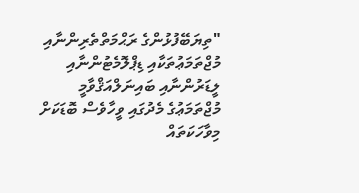"ތިޔަބޭފުޅުންގެ ރަޙްމަތްތެރިންނާއި މުޖްތަމަޢުތަކާއި ޑިޕްލޮމެޓުންނާއި ލީޑަރުންނާއި ބައިނަލްއަޤްވާމީ މުޖްތަމަޢުގެ މެދުގައި ވީހާވެސް ބޮޑަކަށް މިވާހަކަތައް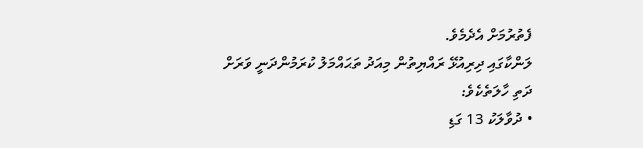ފެތުރުމަށް އެދެމެވެ.
ލަންކާގައި ދިރިއުޅޭ ރައްޔިތުން މިއަދު ތަޙައްމަލު ކުރަމުންދަނީ ވަރަށް ދަތި ހާލަތެކެވެ:
• ދުވާލަކު 13 ގަޑި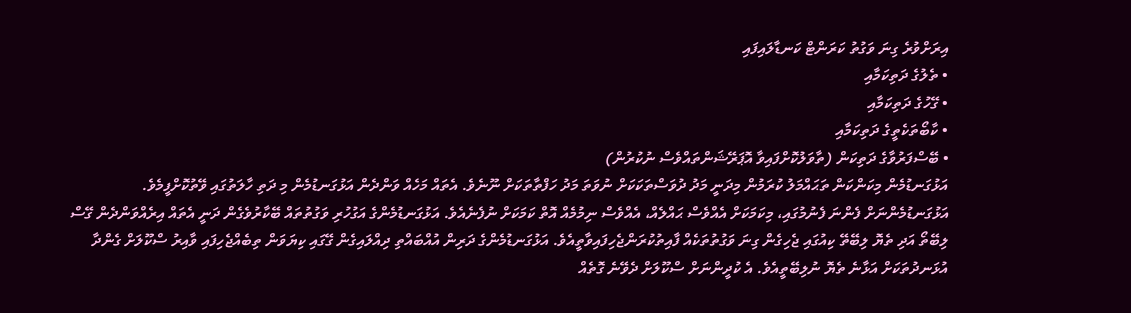އިރަށްވުރެ ގިނަ ވަގުތު ކަރަންޓް ކަނޑާލައިފައި
• ތެލުގެ ދަތިކަމާއި
• ގޭހުގެ ދަތިކަމާއި
• ކާބޯތަކެތީގެ ދަތިކަމާއި
• ބޭސްފަރުވާގެ ދަތިކަން (ތާވަލުކޮށްފައިވާ އޮޕަރޭޝަންތައްވެސް ނުކުރުން)
އަޅުގަނޑުމެން މިކަންކަން ތަޙައްމަލު ކުރަމުން މިދަނީ މަދު ދުވަސްތަކަކަށް ނުވަތަ މަދު ހަފްތާތަކަށް ނޫނެވެ. އެތައް މަހެއް ވަންދެން އަޅުގަނޑުމެން މި ދަތި ހާލަތުގައި ވޭތުކޮށްފީމެވެ.
އަޅުގަނޑުމެންނަށް ފެންނަ ފެނުމުގައި، މިކަމަކަށް އެއްވެސް ޙައްލެއް، އެއްވެސް ނިމުމެއް އޮތް ކަމަކަށް ނުފެނެއެވެ. އަޅުގަނޑުމެންގެ އަގުހުރި ވަގުތުތައް ބޭކާރުވެގެން ދަނީ އެތައް އިރެއްވަންދެން ގޭސް ލިބޭތޯ އަދި ތެޔޮ ލިބޭތޭ ކިއުގައި ޖެހިގެން ގިނަ ވަގުތުތަކެއް ފާއިތުކުރަންޖެހިފައިވާތީއެވެ. އަޅުގަނޑުމެންގެ ދަރިން އުއްބައްތި ދިއްލައިގެން ގޭގައި ކިޔަވަން ތިބެއްޖެހިފައި ވާއިރު ސްކޫލަށް ގެންދާ އުޅަނދުތަކަށް އަޅާނެ ތެޔޮ ނުލިބޭތީއެވެ. އެ ކުދީންނަށް ސްކޫލަށް ދެވޭނެ ގޮތެއް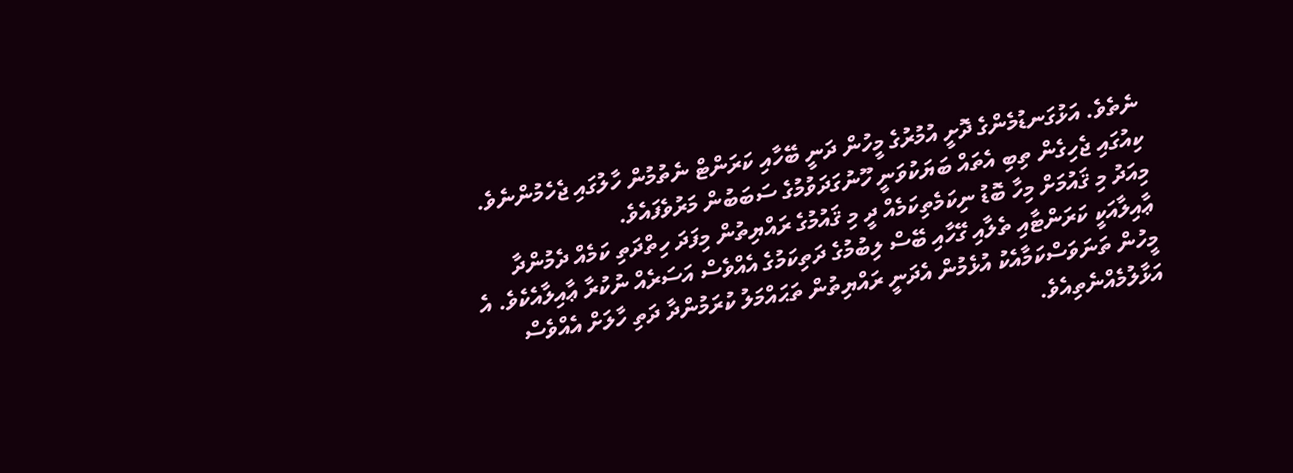ނެތެވެ. އަޅުގަނޑުމެންގެ ދޮށީ އުމުރުގެ މީހުން ދަނީ ބޭހާއި ކަރަންޓް ނެތުމުން ހާލުގައި ޖެހެމުންނެވެ. ކިއުގައި ޖެހިގެން ތިބި އެތައް ބަޔަކުވަނީ ހޫނުގަދަވުމުގެ ސަބަބުން މަރުވެފައެވެ.
މިއަދު މި ޤައުމަށް މިހާ ބޮޑު ނިކަމެތިކަމެއް ދީ މި ޤައުމުގެ ރައްޔިތުން މިފަދަ ހިތްދަތި ކަމެއް ދެމުންދާ ޢާއިލާއަކީ ކަރަންޓާއި ތެލާއި ގޭހާއި ބޭސް ލިބުމުގެ ދަތިކަމުގެ އެއްވެސް އަސަރެއް ނުކުރާ ޢާއިލާއެކެވެ. އެ މީހުން ތަނަވަސްކަމާއެކު އުޅެމުން އެދަނީ ރައްޔިތުން ތަޙައްމަލު ކުރަމުންދާ ދަތި ހާލަށް އެއްވެސް އަޅާލުމެއްނެތިއެވެ.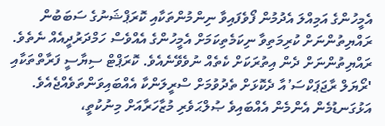އެމީހުންގެ އަމިއްލަ އެދުމުން ފޯވެފައިވާ ނިންމުންތަކާއި ކޮރަޕްޝަނުގެ ސަބަބުން ރައްޔިތުންނަށް ކުރިމަތިވާ ނިކަމެތިކަމަށް އެމީހުންގެ އެއްވެސް ހަމްދަރުދީއެއް ނެތެވެ.
ރައްޔިތުންނަށް ދެން އިތުރަކަށް ކެތެއް ނުވެވޭނެއެވެ. ކޮރަޕްޓް ސިޔާސީ ފަރާތްތަކާއި 'ރޯޔަލް ރާޖަޕަކްސަ’އާ ދެކޮޅަށް ތެދުވުމަށް ސްރީލަންކާ އެއްބައިވަންތަވެއްޖެއެވެ. އަޅުގަނޑުމެން އެންމެން އެއްބައިވެ ޞުލްޙަވެރި މުޒާހަރާއަށް މިނުކުތީ،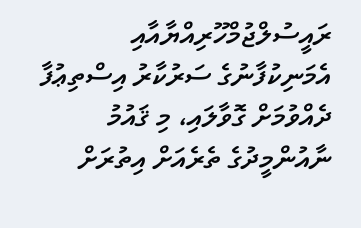ރައީސުލްޖުމްހޫރިއްޔާއާއި އެމަނިކުފާނުގެ ސަރުކާރު އިސްތިޢުފާ ދެއްވުމަށް ގޮވާލައި، މި ޤައުމު ނާއުންމީދުގެ ތެރެއަށް އިތުރަށް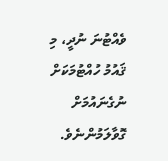ވެއްޓުނަ ނުދީ، މި ޤައުމު ހުއްޓުމަކަށް ނުގެނައުމަށް ގޮވާލަމުންނެވެ.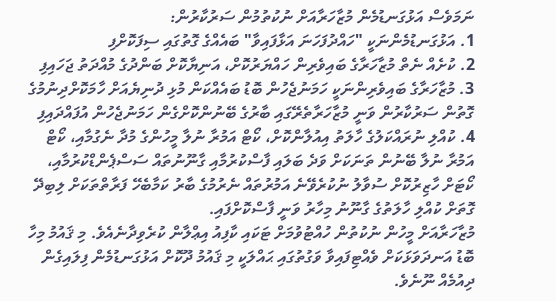ނަމަވެސް އަޅުގަނޑުމެން މުޒާހަރާއަށް ނުކުތުމުން ސަރުކާރުން:
1. އަޅުގަނޑުމެންނަކީ "ހައްދުފަހަނަ އަޅާފައިވާ" ބައެއްގެ ގޮތުގައި ސިފަކޮށްފި
2. ކުށެއް ނެތް މުޒާހަރާގެ ބައިވެރިން ހައްޔަރުކޮށް، އަނިޔާކޮށް ބަންދުގެ މުއްދަތު ޖަހައިފި
3. މުޒާހަރާގެ ބައިވެރިންނަކީ ހަމަނުޖެހުން ބޮޑު ބައެއްކަން މުޅި ދުނިޔެއަށް ހާމަކޮށްދިނުމުގެ ގޮތުން ސަރުކާރުން ވަނީ މުޒާހަރާތެރޭގައި ބާރުގެ ބޭނުންކޮށްގެން ހަމަނުޖެހުން އުފައްދައިފި
4. ކުއްލި ނުރައްކަލުގެ ހާލަތު އިއުލާންކޮށް، ކޯޓް އަމުރާ ނުލާ މީހުންގެ މުދާ ނެގުމާއި، ކޯޓް އަމުރާ ނުލާ ބޭނުން ތަނަކަށް ވަދެ ބަލައި ފާސްކުރުމާއި ގާނޫނުތައް ސަސްޕެންޑްކުރުމާއި، ކޯޓަށް ހާޒިރުކޮށް ސުވާލު ނުކުރެވޭނެ އަމުރުތައް ނެރުމުގެ ބާރު ކަމާބެހޭ ފަރާތްތަކަށް ލިބިދޭ ގޮތަށް ކުއްލި ހާލަތުގެ ގާނޫނު މިހާރު ވަނީ ފާސްކޮށްފައި.
މުޒާހަރާއަށް މީހުން ނުކުތުން ހުއްޓުވުމަށް ޓަކައި ކާފިއު އިޢްލާން ކުރެވިދާނެއެވެ. މި ޤައުމު މިހާ ބޮޑު އަނދަވަޅަކަށް ވެއްޓިފައިވާ ވަގުތުގައި ޙައްލަކީ މި ޤައުމު ދޫކޮށް އަޅުގަނޑުމެން ފިލައިގެން ދިއުމެއް ނޫނެވެ.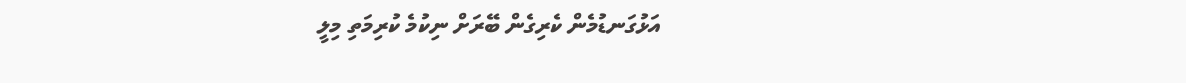އަޅުގަނޑުމެން ކެރިގެން ބޭރަށް ނިކުމެ ކުރިމަތި މިލީ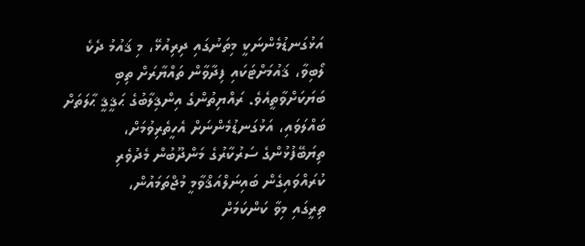އަޅުގަނޑުމެންނަކީ މިތަނުގައި ދިރިއުޅޭ، މި ޤައުމު ދެކެ ލޯބިވާ، ޤައުމަށްޓަކައި ފިދާވާން ތައްޔާރަށް ތިބި ބަޔަކަށްވާތީއެވެ. ރައްޔިތުންގެ އިންޤިލާބުގެ ޙަޤީޤީ ޙާލަތަށް ބައްލަވައި، އަޅުގަނޑުމެންނަށް އެހީތެރިވުމަށް، ތިޔަބޭފުޅުންގެ ސަރުކާރުގެ މަންދޫބުން މެދުވެރި ކުރައްވައިގެން ބައިނަލްއަޤްވާމީ މުޖްތަމައުން،
ތިރީގައި މިވާ ކަންކަމަށް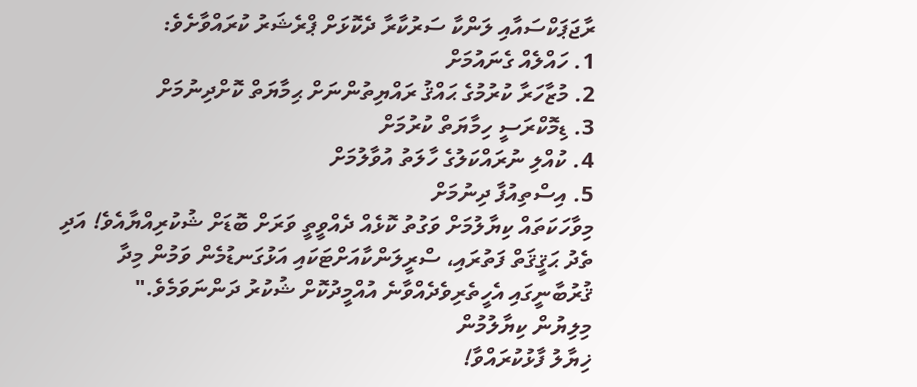ރާޖަޕަކްސައާއި ލަންކާ ސަރުކާރާ ދެކޮޅަށް ޕްރެޝަރު ކުރައްވާށެވެ:
1. ހައްލެއް ގެނައުމަށް
2. މުޒާހަރާ ކުރުމުގެ ޙައްޤު ރައްޔިތުންނަށް ޙިމާޔަތް ކޮށްދިނުމަށް
3. ޑިމޮކްރަސީ ހިމާޔަތް ކުރުމަށް
4. ކުއްލި ނުރައްކަލުގެ ހާލަތު އުވާލުމަށް
5. އިސްތިއުފާ ދިނުމަށް
މިވާހަކަތައް ކިޔާލުމަށް ވަގުތު ކޮޅެއް ދެއްވީތީ ވަރަށް ބޮޑަށް ޝުކުރިއްޔާއެވެ! އަދި ތެދު ޙަޤީޤަތް ފަތުރައި، ސްރީލަންކާއަށްޓަކައި އަޅުގަނޑުމެން ވަމުން މިދާ ޤުރުބާނީގައި އެހީތެރިވެދެއްވާނެ އުއްމީދުކޮށް ޝުކުރު ދަންނަވަމެވެ."
މިލިޔުން ކިޔާލުމުން
ޚިޔާލު ފާޅުކުރައްވާ!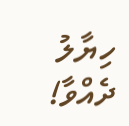ހިޔާލު ދެއްވާ!